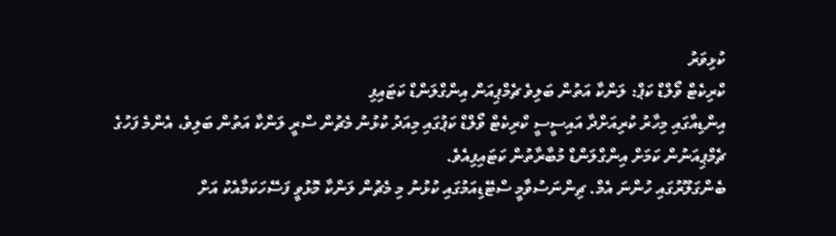ކުޅިވަރު
ކްރިކެޓް ވޯލްޑް ކަޕް: ލަންކާ އަތުން ބަލިވެ ޗެމްޕިއަން އިންގްލަންޑް ކަޓައިފި
އިންޑިއާގައި މިހާރު ކުރިއަށްދާ އައިސީސީ ކްރިކެޓް ވޯލްޑް ކަޕުގައި މިއަދު ކުޅުނު މެޗުން ސްރީ ލަންކާ އަތުން ބަލިވެ، އެންމެ ފަހުގެ ޗެމްޕިއަނުން ކަމަށް އިންގްލަންޑް މުބާރާތުން ކަޓައިފިއެވެ.
ބެންގަލޫރުގައި ހުންނަ އެމް. ޗިންނަސުވާމީ ސްޓޭޑިއަމުގައި ކުޅުނު މި މެޗުން ލަންކާ މޮޅުވީ ފަސޭހަކަމާއެކު އަށް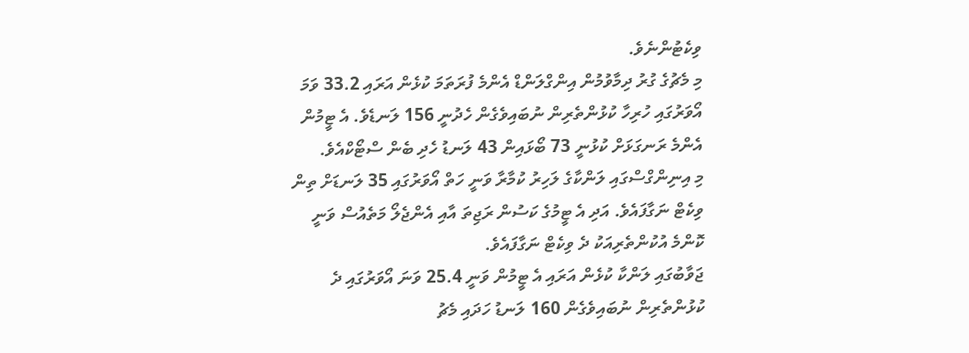ވިކެޓުންނެވެ.
މި މެޗުގެ ގުރު ދިމާވުމުން އިންގްލަންޑް އެންމެ ފުރަތަމަ ކުޅެން އަރައި 33.2 ވަމަ އޯވަރުގައި ހުރިހާ ކުޅުންތެރިން ނުބައިވެގެން ހެދުނީ 156 ލަނޑެވެ. އެ ޓީމުން އެންމެ ރަނގަޅަށް ކުޅުނީ 73 ބޯޅައިން 43 ލަނޑު ހެދި ބެން ސްޓޯކްއެވެ.
މި އިނިންގްސްގައި ލަންކާގެ ލަހިރު ކުމާރާ ވަނީ ހަތް އޯވަރުގައި 35 ލަނޑަށް ތިން ވިކެޓް ނަގާފައެވެ. އަދި އެ ޓީމުގެ ކަސުން ރަޖިތަ އާއި އެންޖެލޯ މަތެއުސް ވަނީ ކޮންމެ އުކުންތެރިއަކު ދެ ވިކެޓް ނަގާފައެވެ.
ޖަވާބުގައި ލަންކާ ކުޅެން އަރައި އެ ޓީމުން ވަނީ 25.4 ވަނަ އޯވަރުގައި ދެ ކުޅުންތެރިން ނުބައިވެގެން 160 ލަނޑު ހަދައި މެޗު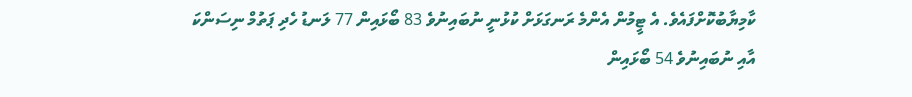ކާމިޔާބުކޮށްފައެވެ. އެ ޓީމުން އެންމެ ރަނގަޅަށް ކުޅުނީ ނުބައިނުވެ 83 ބޯޅައިން 77 ލަނޑު ހެދި ޕަތުމް ނިސަންކަ އާއި ނުބައިނުވެ 54 ބޯޅައިން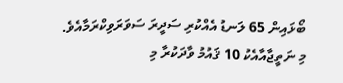ބޯޅައިން 65 ލަނޑު އެއްކުރި ސަދީރަ ސަވަރަވިކްރަމާއެވެ.
މި ނަތީޖާއާއެކު 10 ޤައުމު ވާދަކުރާ މި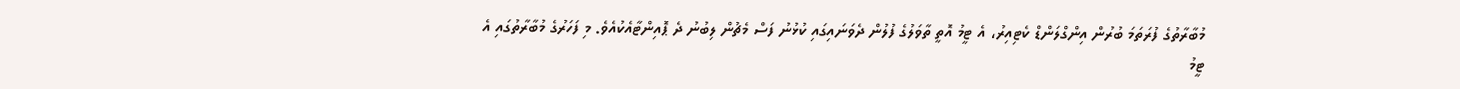މުބާރާތުގެ ފުރަތަމަ ބުރުން އިންގްލަންޑް ކެޓިއިރު، އެ ޓީމު އޮތީ ތާވަލުގެ ފުލުން ދެވަނައިގައި ކުޅުނު ފަސް މެޗުން ލިބުނު ދެ ޕޮއިންޓާއެކުއެވެ. މި ފަހަރުގެ މުބާރާތުގައި އެ ޓީމު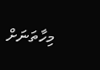މިހާތަނަށް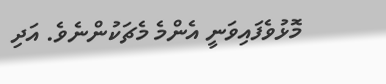މޮޅުވެފައިވަނީ އެންމެ މެޗަކުންނެވެ. އަދި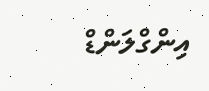އިންގްލަންޑް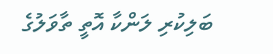ބަލިކުރި ލަންކާ އޮތީ ތާވަލުގެ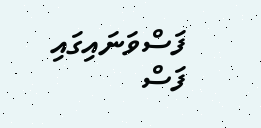ފަސްވަނައިގައި ފަސް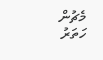މެޗުން ހަތަރު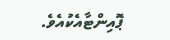ޕޮއިންޓާއެކުއެވެ.